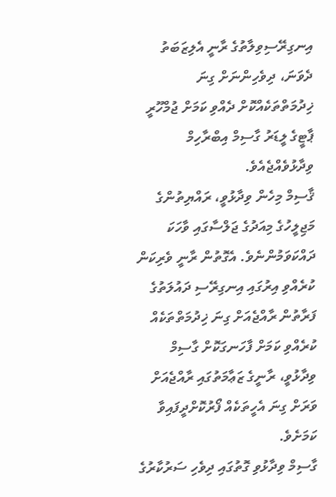އިނގިރޭސިވިލާތުގެ ރާނީ އެލިޒަބަތު ދެވަނަ، ދިވެހިންނަށް ގިނަ ޚިދުމަތްތަކެއްކޮށް ދެއްވި ކަމަށް ޖުމްހޫރީ ޕާޓީގެ ލީޑަރު ގާސިމް އިބްރާހިމް ވިދާޅުވެއްޖެއެވެ.
ޤާސިމް މިހެން ވިދާޅުވީ، ރައްޔިތުންގެ މަޖިލީހުގެ މިއަދުގެ ޖަލްސާގައި ވާހަކަ ދައްކަވަމުންނެވެ. އެގޮތުން ރާނީ ވެރިކަން ކުރެއްވި އިރުގައި އިނގިރޭސި ދައުލަތުގެ ފަރާތުން ރާއްޖެއަށް ގިނަ ޚިދުމަތްތަކެއް ކުރެއްވި ކަމަށް ފާހަނގަކޮށް ގާސިމް ވިދާޅުވީ، ރާނީގެ ޒަޢާމަތުގައި ރާއްޖެއަށް ވަރަށް ގިނަ އެހީތަކެއް ފޯރުކޮށްދީފައިވާ ކަމަށެވެ.
ގާސިމް ވިދާޅުވި ގޮތުގައި ދިވެހި ސަރުކާރުގެ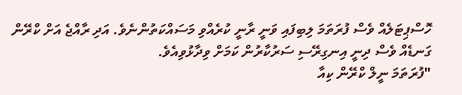ހޮސްޕިޓަލެއް ވެސް ފުރަތަމަ ލިބިފައި ވަނީ ރާނީ ކުރެއްވި މަސައްކަތުންނެވެ. އަދި ރާއްޖެ އަށް ކްރޭން ގަނޑެއް ވެސް ދިނީ އިނގިރޭސި ސަރުކާރުން ކަމަށް ވިދާޅުވިއެވެ.
"ފުރަތަމަ ނީލް ކްރޭން ކިއާ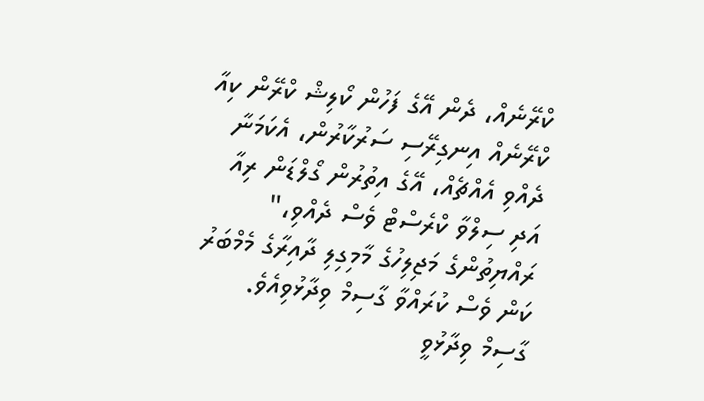ކްރޭނެއް، ދެން އޭގެ ފަހުން ކޯލިޝް ކްރޭން ކިއާ ކްރޭނެއް އިނގިރޭސި ސަރުކާރުން، އެކަމަނާ ދެއްވި އެއްޗެއް، އޭގެ އިތުރުން ގޯލްޑަން ރިއާ އަދި ސިލްވާ ކްރެސްޓް ވެސް ދެއްވި،" ރައްޔިތުންގެ މަޖިލިހުގެ މާމިގިލި ދާއިރާގެ މެމްބަރު ކަން ވެސް ކުރައްވާ ގާސިމް ވިދާޅުވިއެވެ.
ގާސިމް ވިދާޅުވީ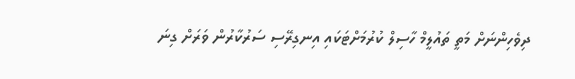ދިވެހިންނަށް މަތީ ތައުލީމް ހާސިލް ކުރުމަށްޓަކައި އިނގިރޭސި ސަރުކާރުން ވަރަށް ގިނަ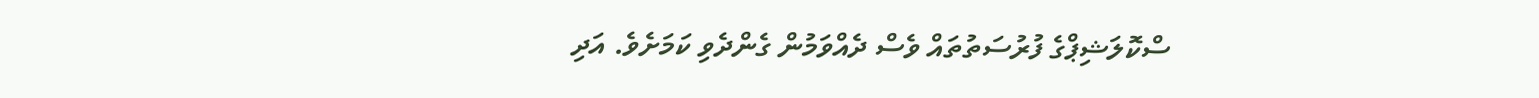ސްކޮލަޝިޕްގެ ފުރުސަތުތައް ވެސް ދެއްވަމުން ގެންދެވި ކަމަށެވެ. އަދި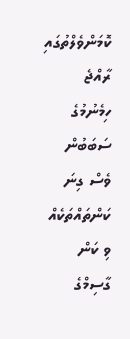ކޮމަންވެލްތުގައި ރާއްޖެ ހިމެނުމުގެ ސަބަބުން ވެސް ގިނަ ކަންތައްތަކެއް ވި ކަން ގާސިމްގެ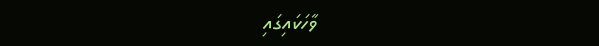ވާހަކައިގައި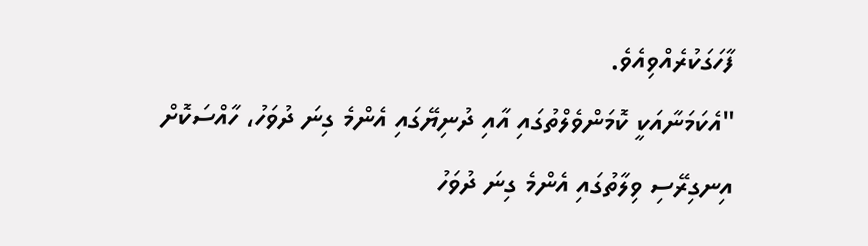ފާހަގަކުރެއްވިއެވެ.
"އެކަމަނާއަކީ ކޮމަންވެލްތުގައި އާއި ދުނިޔޭގައި އެންމެ ގިނަ ދުވަހު، ހާއްސަކޮށް އިނގިރޭސި ވިލާތުގައި އެންމެ ގިނަ ދުވަހު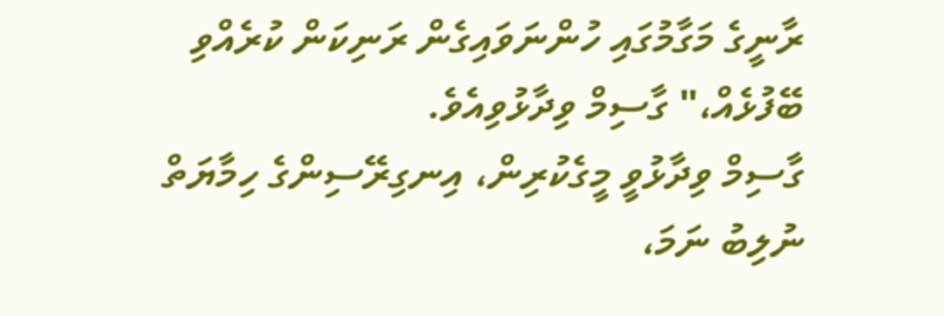ރާނީގެ މަގާމުގައި ހުންނަވައިގެން ރަނިކަން ކުރެއްވި ބޭފުޅެއް،" ގާސިމް ވިދާޅުވިއެވެ.
ގާސިމް ވިދާޅުވީ މީގެކުރިން، އިނގިރޭސިންގެ ހިމާޔަތް ނުލިބު ނަމަ،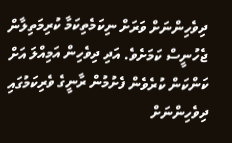ދިވެހިންނަށް ވަރަށް ނިކަމެތިކަމާ ކުރިމަތިލާން ޖެހުނީސް ކަމަށެވެ. އަދި ދިވެހިން އަމިއްލަ އަށް ކަންކަން ކުރެވެން ފެށުމުން ރާނީގެ ވެރިކަމުގައި ދިވެހިންނަށް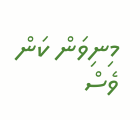މިނިވަން ކަން ވެސް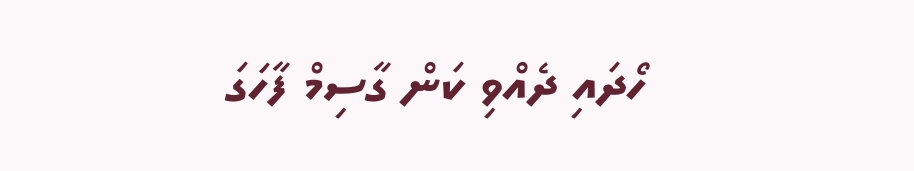ހޯދައި ދެއްވި ކަން ގާސިމް ފާހަގަ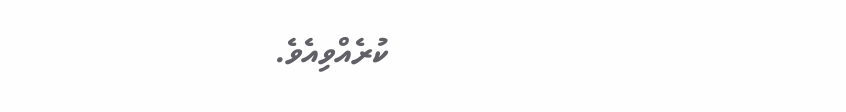ކުރެއްވިއެވެ.